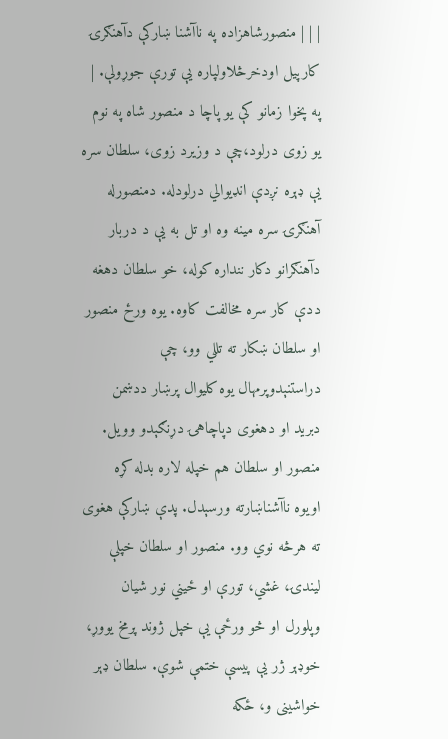| | | منصورشاهزاده په ناآشنا ښارکې دآهنګرۍ کارپيل اودخرڅلاولپاره يې تورې جوړولې. |
په پخوا زمانو کې يو پاچا د منصور شاه په نوم يو زوی درلود،چې د وزيرد زوی، سلطان سره يې ډېره نږدې انډيوالي درلودله. دمنصورله آهنګرۍ سره مينه وه او تل به يې د دربار دآهنګرانو دکار ننداره کوله، خو سلطان دهغه ددې کار سره مخالفت کاوه. يوه ورځ منصور او سلطان ښکار ته تللي وو، چې دراستنېدوپرمهال يوه کليوال پرښار ددښمن دبريد او دهغوی دپاچاهۍ دړنګېدو وويل. منصور او سلطان هم خپله لاره بدله کړه اويوه ناآشناښارته ورسېدل. پدې ښارکې هغوی ته هرڅه نوي وو. منصور او سلطان خپلې ليندۍ، غشي، تورې او ځيني نور شيان وپلورل او څو ورځې يې خپل ژوند پرمخ يووړ، خوډېر ژر يې پيسې ختمې شوې. سلطان ډېر خواشينی و، ځکه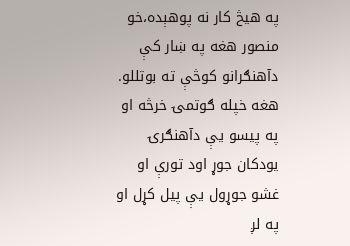په هيڅ کار نه پوهېده،خو منصور هغه په ښار کې دآهنګرانو کوڅې ته بوتللو. هغه خپله ګوتمۍ خرڅه او په پيسو يې دآهنګرۍ يودکان جوړ اود تورې او غشو جوړول يې پيل کړل او په لږ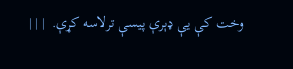وخت کې يې ډېرې پيسې ترلاسه کړې.  | | |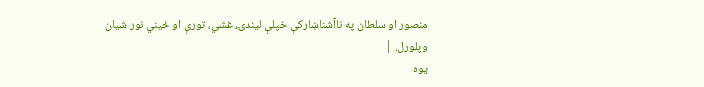منصور او سلطان په ناآشناښارکې خپلې ليندۍ، غشي، تورې او ځيني نور شيان وپلورل. |
يوه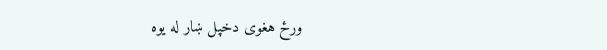ورځ هغوی دخپل ښار له يوه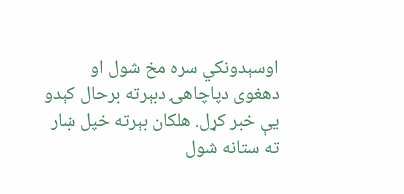اوسېدونکي سره مخ شول او دهغوی دپاچاهۍ دبېرته برحال کېدو يې خبر کړل. هلکان بېرته خپل ښار ته ستانه شول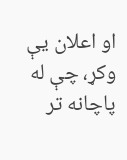او اعلان يې وکړ، چې له پاچانه تر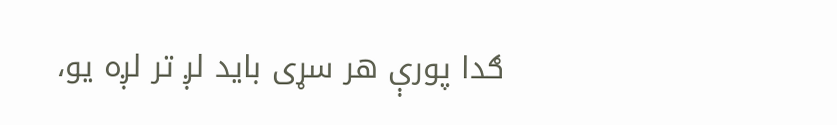ګدا پورې هر سړی بايد لږ تر لږه يو،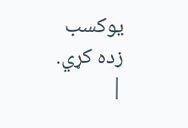يوکسب زده کړي. |